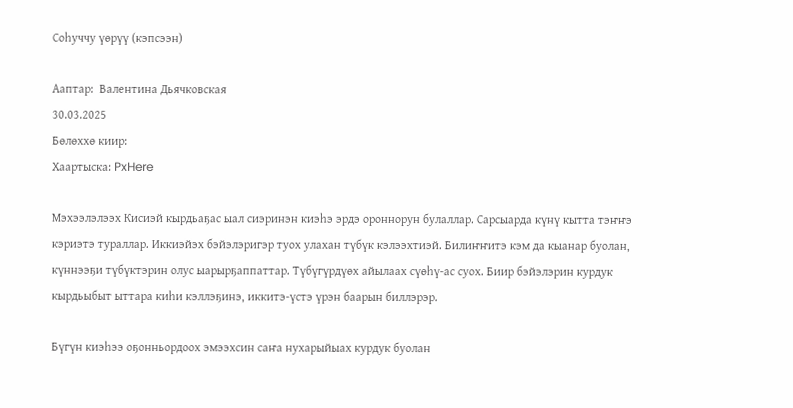Соһуччу үөрүү (кэпсээн)

Ааптар:  Валентина Дьячковская
30.03.2025
Бөлөххө киир:
Хаартыска: PxHere

Мэхээлэлээх Кисиэй кырдьаҕас ыал сиэринэн киэһэ эрдэ ороннорун булаллар. Сарсыарда күнү кытта тэҥҥэ кэриэтэ тураллар. Иккиэйэх бэйэлэригэр туох улахан түбүк кэлээхтиэй. Билиҥҥитэ кэм да кыанар буолан, күннээҕи түбүктэрин олус ыарырҕаппаттар. Түбүгүрдүөх айылаах сүөһү-ас суох. Биир бэйэлэрин курдук кырдьыбыт ыттара киһи кэллэҕинэ, иккитэ-үстэ үрэн баарын биллэрэр.

Бүгүн киэһээ оҕонньордоох эмээхсин саҥа нухарыйыах курдук буолан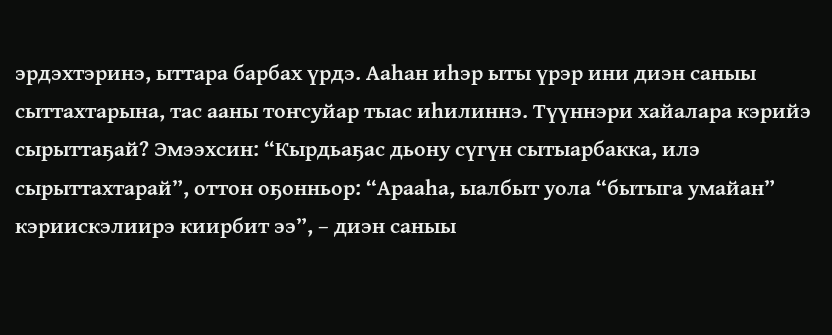эрдэхтэринэ, ыттара барбах үрдэ. Ааһан иһэр ыты үрэр ини диэн саныы сыттахтарына, тас ааны тоҥсуйар тыас иһилиннэ. Түүннэри хайалара кэрийэ сырыттаҕай? Эмээхсин: “Кырдьаҕас дьону сүгүн сытыарбакка, илэ сырыттахтарай”, оттон оҕонньор: “Арааһа, ыалбыт уола “бытыга умайан” кэриискэлиирэ киирбит ээ”, – диэн саныы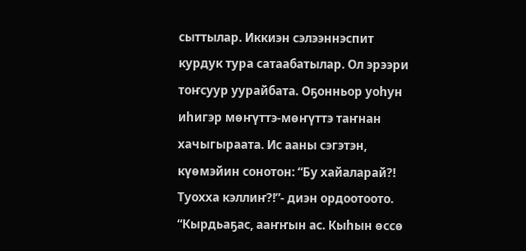сыттылар. Иккиэн сэлээннэспит курдук тура сатаабатылар. Ол эрээри тоҥсуур уурайбата. Оҕонньор уоһун иһигэр мөҥүттэ-мөҥүттэ таҥнан хачыгыраата. Ис ааны сэгэтэн, күөмэйин сонотон: “Бу хайаларай?! Туохха кэллиҥ?!”- диэн ордоотоото. “Кырдьаҕас, ааҥҥын ас. Кыһын өссө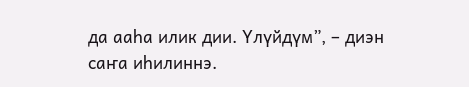да ааһа илик дии. Үлүйдүм”, – диэн саҥа иһилиннэ.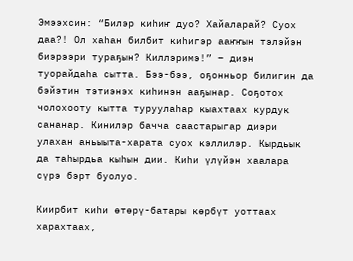Эмээхсин: “Билэр киһиҥ дуо? Хайаларай? Суох даа?! Ол хаһан билбит киһигэр ааҥҥын тэлэйэн биэрээри тураҕын? Киллэримэ!” – диэн туорайдаһа сытта. Бээ-бээ, оҕонньор билигин да бэйэтин тэтиэнэх киһинэн ааҕынар. Соҕотох чолохооту кытта туруулаһар кыахтаах курдук сананар. Кинилэр бачча саастарыгар диэри улахан аньыыта-харата суох кэллилэр. Кырдьык да таһырдьа кыһын дии. Киһи үлүйэн хаалара сүрэ бэрт буолуо.

Киирбит киһи өтөрү-батары көрбүт уоттаах харахтаах,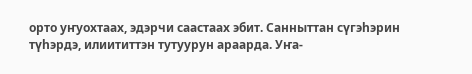орто уҥуохтаах, эдэрчи саастаах эбит. Санныттан сүгэһэрин түһэрдэ, илиититтэн тутуурун араарда. Уҥа-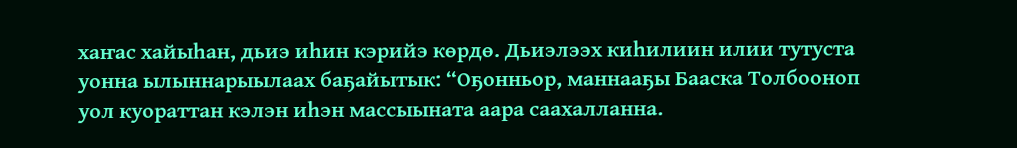хаҥас хайыһан, дьиэ иһин кэрийэ көрдө. Дьиэлээх киһилиин илии тутуста уонна ылыннарыылаах баҕайытык: “Оҕонньор, маннааҕы Бааска Толбооноп уол куораттан кэлэн иһэн массыыната аара саахалланна.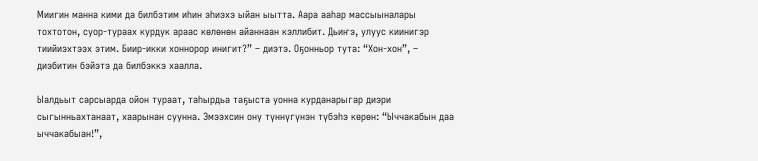Миигин манна кими да билбэтим иһин эһиэхэ ыйан ыытта. Аара ааһар массыыналары тохтотон, суор-тураах курдук араас көлөнөн айаннаан кэллибит. Дьиҥэ, улуус киинигэр тиийиэхтээх этим. Биир-икки хоннорор инигит?” – диэтэ. Оҕонньор тута: “Хон-хон”, – диэбитин бэйэтэ да билбэккэ хаалла.

Ыалдьыт сарсыарда ойон тураат, таһырдьа таҕыста уонна курданарыгар диэри сыгынньахтанаат, хаарынан суунна. Эмээхсин ону түннүгүнэн түбэһэ көрөн: “Ыччакабын даа ыччакабыан!”,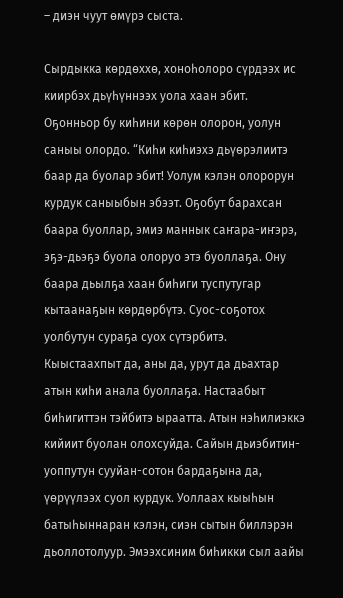– диэн чуут өмүрэ сыста.

Сырдыкка көрдөххө, хоноһолоро сүрдээх ис киирбэх дьүһүннээх уола хаан эбит. Оҕонньор бу киһини көрөн олорон, уолун саныы олордо. “Киһи киһиэхэ дьүөрэлиитэ баар да буолар эбит! Уолум кэлэн олорорун курдук саныыбын эбээт. Оҕобут барахсан баара буоллар, эмиэ маннык саҥара-иҥэрэ, эҕэ-дьэҕэ буола олоруо этэ буоллаҕа. Ону баара дьылҕа хаан биһиги туспутугар кытаанаҕын көрдөрбүтэ. Суос-соҕотох уолбутун сураҕа суох сүтэрбитэ. Кыыстаахпыт да, аны да, урут да дьахтар атын киһи анала буоллаҕа. Настаабыт биһигиттэн тэйбитэ ыраатта. Атын нэһилиэккэ кийиит буолан олохсуйда. Сайын дьиэбитин-уоппутун сууйан-сотон бардаҕына да, үөрүүлээх суол курдук. Уоллаах кыыһын батыһыннаран кэлэн, сиэн сытын биллэрэн дьоллотолуур. Эмээхсиним биһикки сыл аайы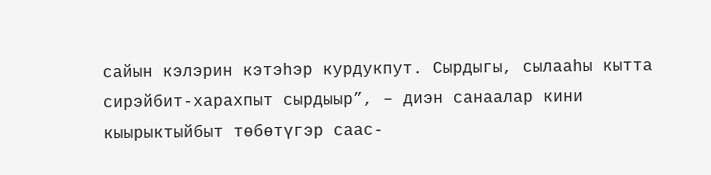сайын кэлэрин кэтэһэр курдукпут. Сырдыгы, сылааһы кытта сирэйбит-харахпыт сырдыыр”, – диэн санаалар кини кыырыктыйбыт төбөтүгэр саас-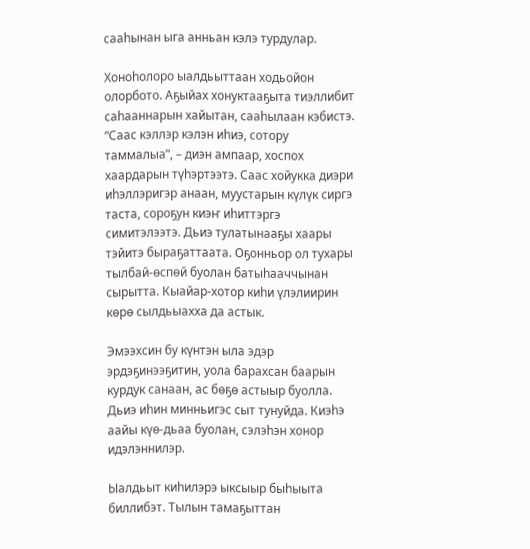сааһынан ыга анньан кэлэ турдулар.

Хоноһолоро ыалдьыттаан ходьойон олорбото. Аҕыйах хонуктааҕыта тиэллибит саһааннарын хайытан, сааһылаан кэбистэ. “Саас кэллэр кэлэн иһиэ, сотору таммалыа”, – диэн ампаар, хоспох хаардарын түһэртээтэ. Саас хойукка диэри иһэллэригэр анаан, муустарын күлүк сиргэ таста, сороҕун киэҥ иһиттэргэ симитэлээтэ. Дьиэ тулатынааҕы хаары тэйитэ быраҕаттаата. Оҕонньор ол тухары тылбай-өспөй буолан батыһааччынан сырытта. Кыайар-хотор киһи үлэлиирин көрө сылдьыахха да астык.

Эмээхсин бу күнтэн ыла эдэр эрдэҕинээҕитин, уола барахсан баарын курдук санаан, ас бөҕө астыыр буолла. Дьиэ иһин минньигэс сыт тунуйда. Киэһэ аайы күө-дьаа буолан, сэлэһэн хонор идэлэннилэр.

Ыалдьыт киһилэрэ ыксыыр быһыыта биллибэт. Тылын тамаҕыттан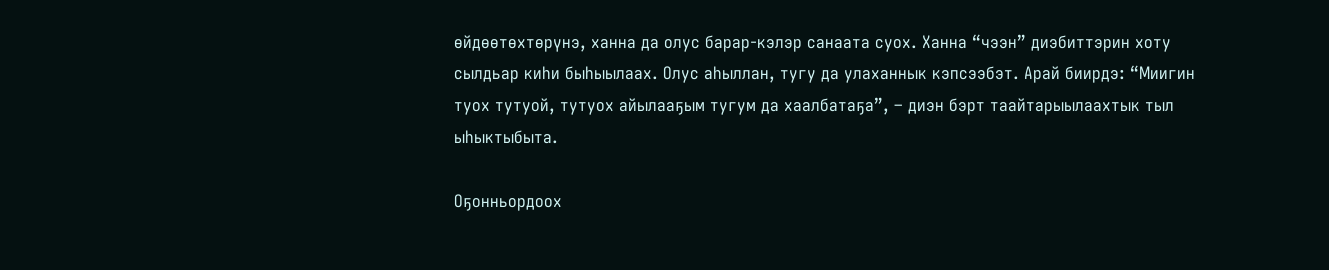өйдөөтөхтөрүнэ, ханна да олус барар-кэлэр санаата суох. Ханна “чээн” диэбиттэрин хоту сылдьар киһи быһыылаах. Олус аһыллан, тугу да улаханнык кэпсээбэт. Арай биирдэ: “Миигин туох тутуой, тутуох айылааҕым тугум да хаалбатаҕа”, – диэн бэрт таайтарыылаахтык тыл ыһыктыбыта.

Оҕонньордоох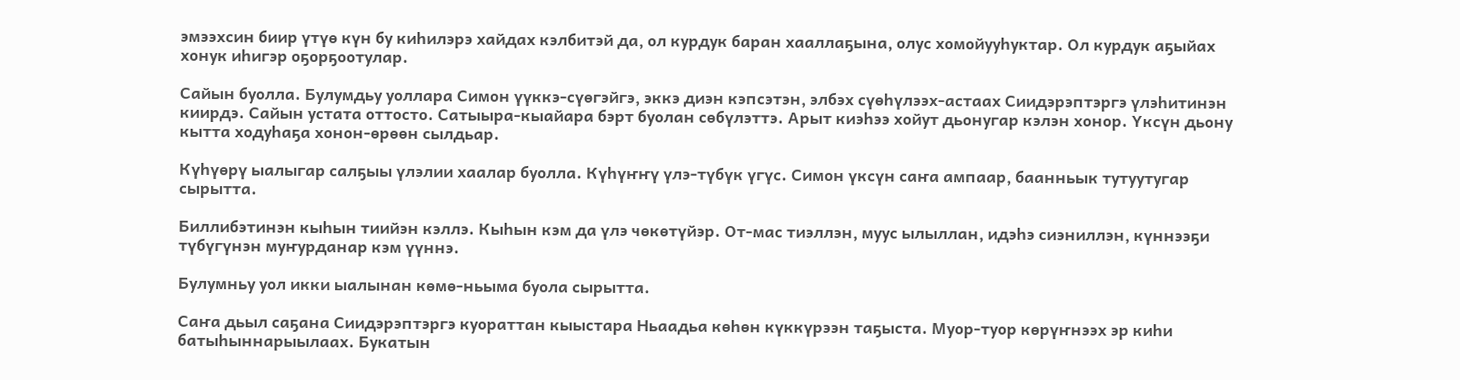эмээхсин биир үтүө күн бу киһилэрэ хайдах кэлбитэй да, ол курдук баран хааллаҕына, олус хомойууһуктар. Ол курдук аҕыйах хонук иһигэр оҕорҕоотулар.

Сайын буолла. Булумдьу уоллара Симон үүккэ-сүөгэйгэ, эккэ диэн кэпсэтэн, элбэх сүөһүлээх-астаах Сиидэрэптэргэ үлэһитинэн киирдэ. Сайын устата оттосто. Сатыыра-кыайара бэрт буолан сөбүлэттэ. Арыт киэһээ хойут дьонугар кэлэн хонор. Үксүн дьону кытта ходуһаҕа хонон-өрөөн сылдьар.

Күһүөрү ыалыгар салҕыы үлэлии хаалар буолла. Күһүҥҥү үлэ-түбүк үгүс. Симон үксүн саҥа ампаар, баанньык тутуутугар сырытта.

Биллибэтинэн кыһын тиийэн кэллэ. Кыһын кэм да үлэ чөкөтүйэр. От-мас тиэллэн, муус ылыллан, идэһэ сиэниллэн, күннээҕи түбүгүнэн муҥурданар кэм үүннэ.

Булумньу уол икки ыалынан көмө-ньыма буола сырытта.

Саҥа дьыл саҕана Сиидэрэптэргэ куораттан кыыстара Ньаадьа көһөн күккүрээн таҕыста. Муор-туор көрүҥнээх эр киһи батыһыннарыылаах. Букатын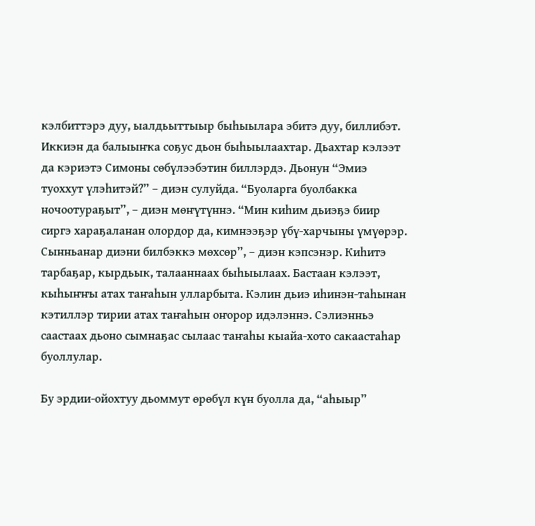кэлбиттэрэ дуу, ыалдьыттыыр быһыылара эбитэ дуу, биллибэт. Иккиэн да балыыҥка соҕус дьон быһыылаахтар. Дьахтар кэлээт да кэриэтэ Симоны сөбүлээбэтин биллэрдэ. Дьонун “Эмиэ туоххут үлэһитэй?” – диэн сулуйда. “Буоларга буолбакка ночоотураҕыт”, – диэн мөҥүтүннэ. “Мин киһим дьиэҕэ биир сиргэ хараҕаланан олордор да, кимнээҕэр үбү-харчыны үмүөрэр. Сынньанар диэни билбэккэ мөхсөр”, – диэн кэпсэнэр. Киһитэ тарбаҕар, кырдьык, талааннаах быһыылаах. Бастаан кэлээт, кыһыҥҥы атах таҥаһын улларбыта. Кэлин дьиэ иһинэн-таһынан кэтиллэр тирии атах таҥаһын оҥорор идэлэннэ. Сэлиэнньэ саастаах дьоно сымнаҕас сылаас таҥаһы кыайа-хото сакаастаһар буоллулар.

Бу эрдии-ойохтуу дьоммут өрөбүл күн буолла да, “аһыыр”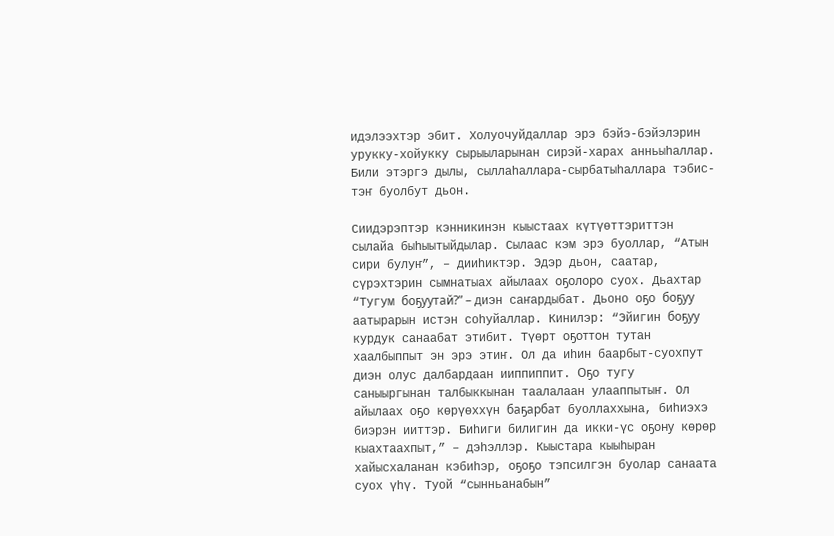идэлээхтэр эбит. Холуочуйдаллар эрэ бэйэ-бэйэлэрин урукку-хойукку сырыыларынан сирэй-харах анньыһаллар. Били этэргэ дылы, сыллаһаллара-сырбатыһаллара тэбис-тэҥ буолбут дьон.

Сиидэрэптэр кэнникинэн кыыстаах күтүөттэриттэн сылайа быһыытыйдылар. Сылаас кэм эрэ буоллар, “Атын сири булуҥ”, – дииһиктэр. Эдэр дьон, саатар, сүрэхтэрин сымнатыах айылаах оҕолоро суох. Дьахтар “Тугум боҕуутай?” – диэн саҥардыбат. Дьоно оҕо боҕуу аатырарын истэн соһуйаллар. Кинилэр: “Эйигин боҕуу курдук санаабат этибит. Түөрт оҕоттон тутан хаалбыппыт эн эрэ этиҥ. Ол да иһин баарбыт-суохпут диэн олус далбардаан ииппиппит. Оҕо тугу саныыргынан талбыккынан таалалаан улааппытыҥ. Ол айылаах оҕо көрүөххүн баҕарбат буоллаххына, биһиэхэ биэрэн ииттэр. Биһиги билигин да икки-үс оҕону көрөр кыахтаахпыт,” – дэһэллэр. Кыыстара кыыһыран хайысхаланан кэбиһэр, оҕоҕо тэпсилгэн буолар санаата суох үһү. Туой “сынньанабын”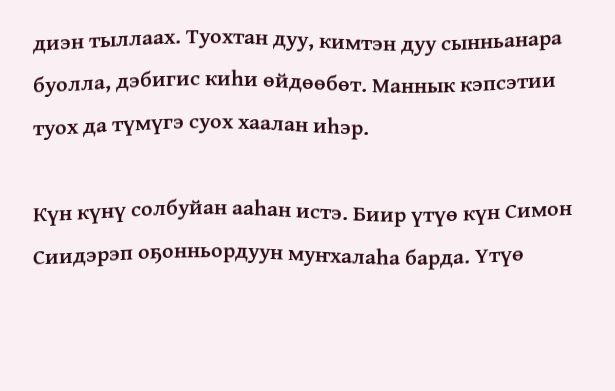диэн тыллаах. Туохтан дуу, кимтэн дуу сынньанара буолла, дэбигис киһи өйдөөбөт. Маннык кэпсэтии туох да түмүгэ суох хаалан иһэр.

Күн күнү солбуйан ааһан истэ. Биир үтүө күн Симон Сиидэрэп оҕонньордуун муҥхалаһа барда. Үтүө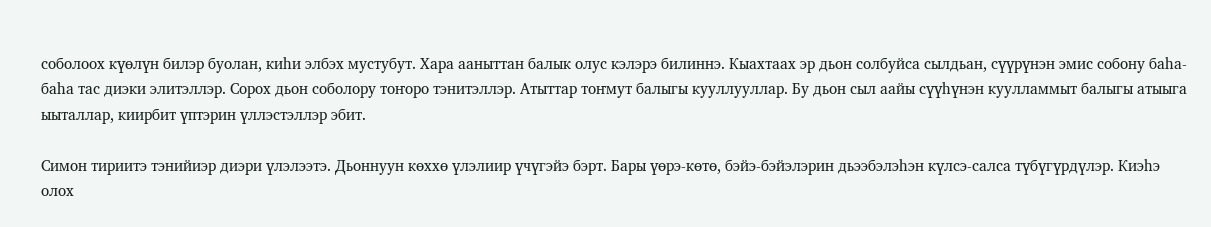соболоох күөлүн билэр буолан, киһи элбэх мустубут. Хара ааныттан балык олус кэлэрэ билиннэ. Кыахтаах эр дьон солбуйса сылдьан, сүүрүнэн эмис собону баһа-баһа тас диэки элитэллэр. Сорох дьон соболору тоҥоро тэнитэллэр. Атыттар тоҥмут балыгы кууллууллар. Бу дьон сыл аайы сүүһүнэн куулламмыт балыгы атыыга ыыталлар, киирбит үптэрин үллэстэллэр эбит.

Симон тириитэ тэнийиэр диэри үлэлээтэ. Дьоннуун көххө үлэлиир үчүгэйэ бэрт. Бары үөрэ-көтө, бэйэ-бэйэлэрин дьээбэлэһэн күлсэ-салса түбүгүрдүлэр. Киэһэ олох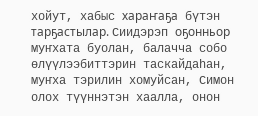хойут, хабыс хараҥаҕа бүтэн тарҕастылар. Сиидэрэп оҕонньор муҥхата буолан, балачча собо өлүүлээбиттэрин таскайдаһан, муҥха тэрилин хомуйсан, Симон олох түүннэтэн хаалла, онон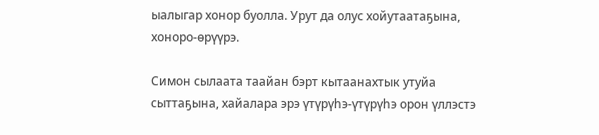ыалыгар хонор буолла. Урут да олус хойутаатаҕына, хоноро-өрүүрэ.

Симон сылаата таайан бэрт кытаанахтык утуйа сыттаҕына, хайалара эрэ үтүрүһэ-үтүрүһэ орон үллэстэ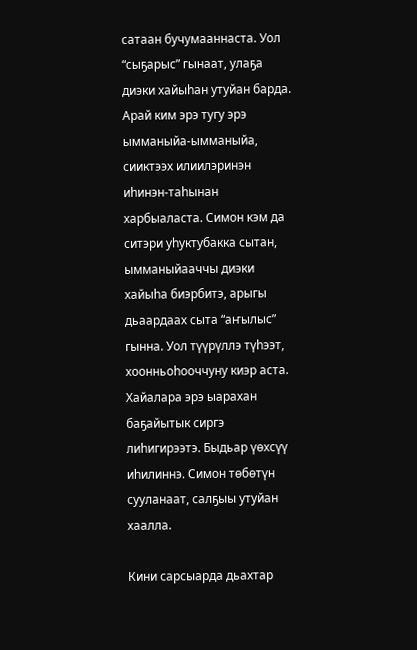сатаан бучумааннаста. Уол “сыҕарыс” гынаат, улаҕа диэки хайыһан утуйан барда. Арай ким эрэ тугу эрэ ымманыйа-ымманыйа, сииктээх илиилэринэн иһинэн-таһынан харбыаласта. Симон кэм да ситэри уһуктубакка сытан, ымманыйааччы диэки хайыһа биэрбитэ, арыгы дьаардаах сыта “аҥылыс” гынна. Уол түүрүллэ түһээт, хоонньоһооччуну киэр аста. Хайалара эрэ ыарахан баҕайытык сиргэ лиһигирээтэ. Быдьар үөхсүү иһилиннэ. Симон төбөтүн сууланаат, салҕыы утуйан хаалла.

Кини сарсыарда дьахтар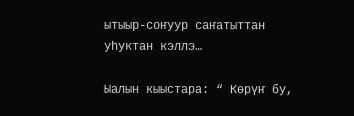ытыыр-соҥуур саҥатыттан уһуктан кэллэ…

Ыалын кыыстара: “ Көрүҥ бу,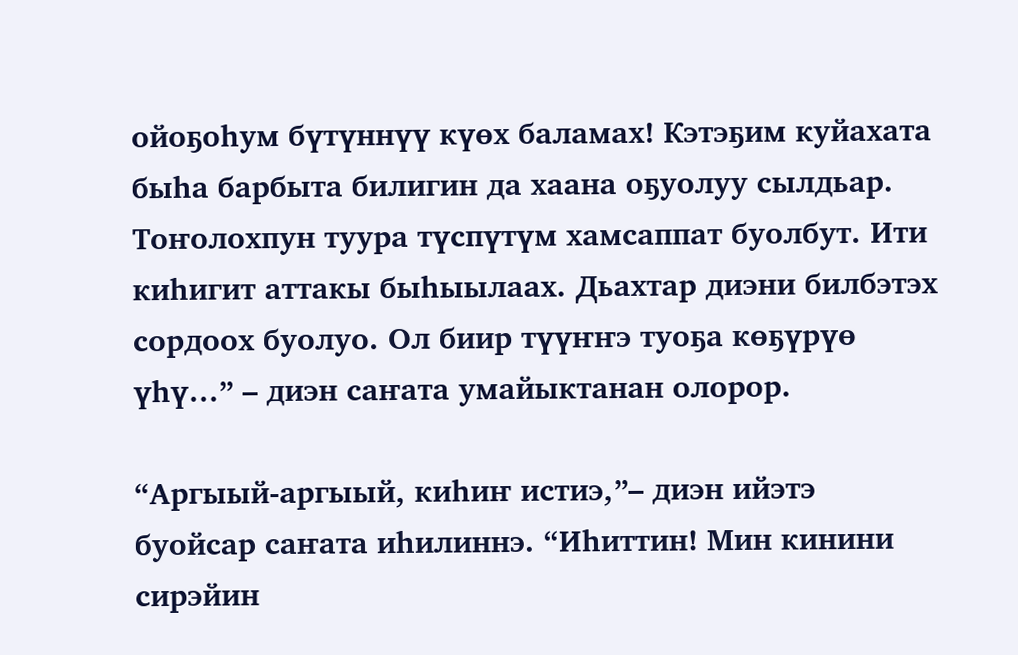ойоҕоһум бүтүннүү күөх баламах! Кэтэҕим куйахата быһа барбыта билигин да хаана оҕуолуу сылдьар. Тоҥолохпун туура түспүтүм хамсаппат буолбут. Ити киһигит аттакы быһыылаах. Дьахтар диэни билбэтэх сордоох буолуо. Ол биир түүҥҥэ туоҕа көҕүрүө үһү…” – диэн саҥата умайыктанан олорор.

“Аргыый-аргыый, киһиҥ истиэ,”– диэн ийэтэ буойсар саҥата иһилиннэ. “Иһиттин! Мин кинини сирэйин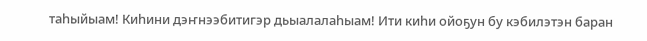таһыйыам! Киһини дэҥнээбитигэр дьыалалаһыам! Ити киһи ойоҕун бу кэбилэтэн баран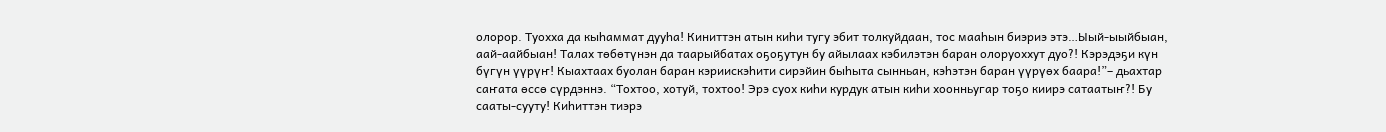олорор. Туохха да кыһаммат дууһа! Киниттэн атын киһи тугу эбит толкуйдаан, тос мааһын биэриэ этэ…Ыый-ыыйбыан, аай-аайбыан! Талах төбөтүнэн да таарыйбатах оҕоҕутун бу айылаах кэбилэтэн баран олоруоххут дуо?! Кэрэдэҕи күн бүгүн үүрүҥ! Кыахтаах буолан баран кэриискэһити сирэйин быһыта сынньан, кэһэтэн баран үүрүөх баара!”– дьахтар саҥата өссө сүрдэннэ. “Тохтоо, хотуй, тохтоо! Эрэ суох киһи курдук атын киһи хоонньугар тоҕо киирэ сатаатыҥ?! Бу сааты-сууту! Киһиттэн тиэрэ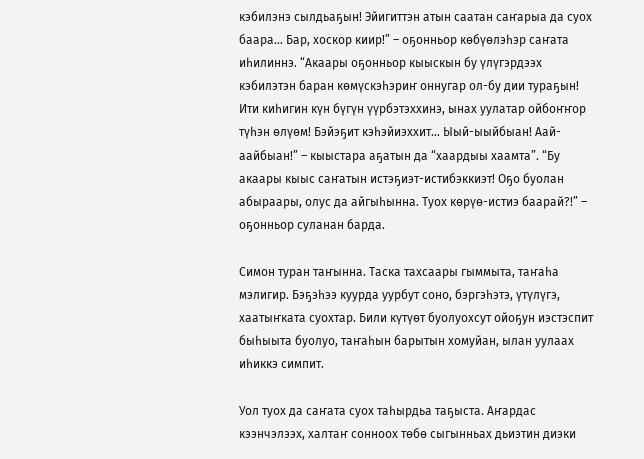кэбилэнэ сылдьаҕын! Эйигиттэн атын саатан саҥарыа да суох баара… Бар, хоскор киир!” – оҕонньор көбүөлэһэр саҥата иһилиннэ. “Акаары оҕонньор кыыскын бу үлүгэрдээх кэбилэтэн баран көмүскэһэриҥ оннугар ол-бу дии тураҕын! Ити киһигин күн бүгүн үүрбэтэххинэ, ынах уулатар ойбоҥҥор түһэн өлүөм! Бэйэҕит кэһэйиэххит… Ыый-ыыйбыан! Аай-аайбыан!” – кыыстара аҕатын да “хаардыы хаамта”. “Бу акаары кыыс саҥатын истэҕиэт-истибэккиэт! Оҕо буолан абыраары, олус да айгыһынна. Туох көрүө-истиэ баарай?!” – оҕонньор суланан барда.

Симон туран таҥынна. Таска тахсаары гыммыта, таҥаһа мэлигир. Бэҕэһээ куурда уурбут соно, бэргэһэтэ, үтүлүгэ, хаатыҥката суохтар. Били күтүөт буолуохсут ойоҕун иэстэспит быһыыта буолуо, таҥаһын барытын хомуйан, ылан уулаах иһиккэ симпит.

Уол туох да саҥата суох таһырдьа таҕыста. Аҥардас кээнчэлээх, халтаҥ сонноох төбө сыгынньах дьиэтин диэки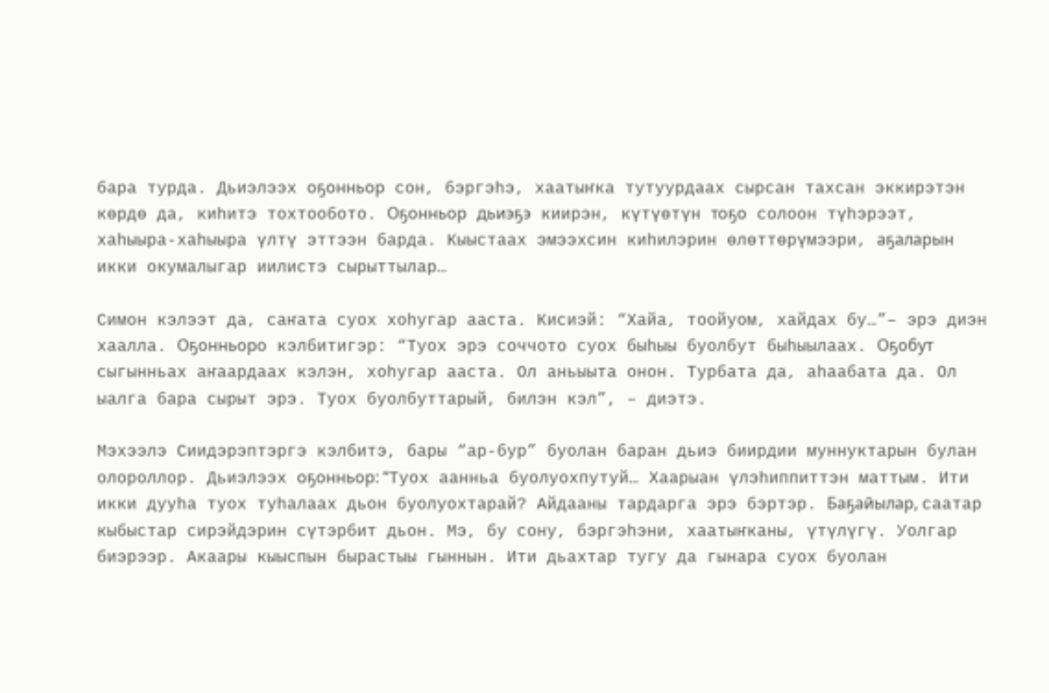бара турда. Дьиэлээх оҕонньор сон, бэргэһэ, хаатыҥка тутуурдаах сырсан тахсан эккирэтэн көрдө да, киһитэ тохтообото. Оҕонньор дьиэҕэ киирэн, күтүөтүн тоҕо солоон түһэрээт, хаһыыра-хаһыыра үлтү эттээн барда. Кыыстаах эмээхсин киһилэрин өлөттөрүмээри, аҕаларын икки окумалыгар иилистэ сырыттылар…

Симон кэлээт да, саҥата суох хоһугар ааста. Кисиэй: “Хайа, тоойуом, хайдах бу…”– эрэ диэн хаалла. Оҕонньоро кэлбитигэр: “Туох эрэ соччото суох быһыы буолбут быһыылаах. Оҕобут сыгынньах аҥаардаах кэлэн, хоһугар ааста. Ол аньыыта онон. Турбата да, аһаабата да. Ол ыалга бара сырыт эрэ. Туох буолбуттарый, билэн кэл”, – диэтэ.

Мэхээлэ Сиидэрэптэргэ кэлбитэ, бары “ар-бур” буолан баран дьиэ биирдии муннуктарын булан олороллор. Дьиэлээх оҕонньор: “Туох аанньа буолуохпутуй… Хаарыан үлэһиппиттэн маттым. Ити икки дууһа туох туһалаах дьон буолуохтарай? Айдааны тардарга эрэ бэртэр. Баҕайылар, саатар кыбыстар сирэйдэрин сүтэрбит дьон. Мэ, бу сону, бэргэһэни, хаатыҥканы, үтүлүгү. Уолгар биэрээр. Акаары кыыспын бырастыы гыннын. Ити дьахтар тугу да гынара суох буолан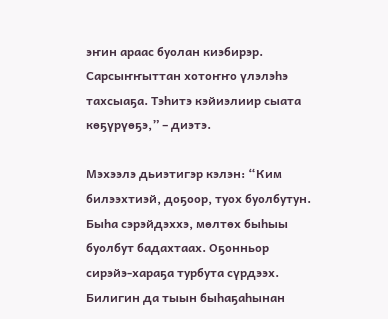эҥин араас буолан киэбирэр. Сарсыҥҥыттан хотоҥҥо үлэлэһэ тахсыаҕа. Тэһитэ кэйиэлиир сыата көҕүрүөҕэ,” – диэтэ.

Мэхээлэ дьиэтигэр кэлэн: “Ким билээхтиэй, доҕоор, туох буолбутун. Быһа сэрэйдэххэ, мөлтөх быһыы буолбут бадахтаах. Оҕонньор сирэйэ-хараҕа турбута сүрдээх. Билигин да тыын быһаҕаһынан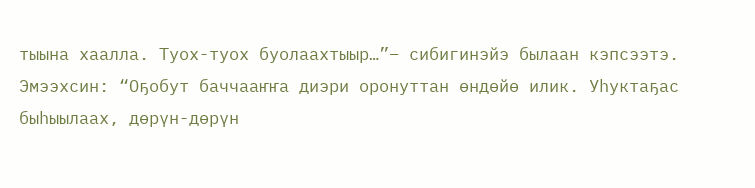тыына хаалла. Туох-туох буолаахтыыр…”– сибигинэйэ былаан кэпсээтэ. Эмээхсин: “Оҕобут баччааҥҥа диэри оронуттан өндөйө илик. Уһуктаҕас быһыылаах, дөрүн-дөрүн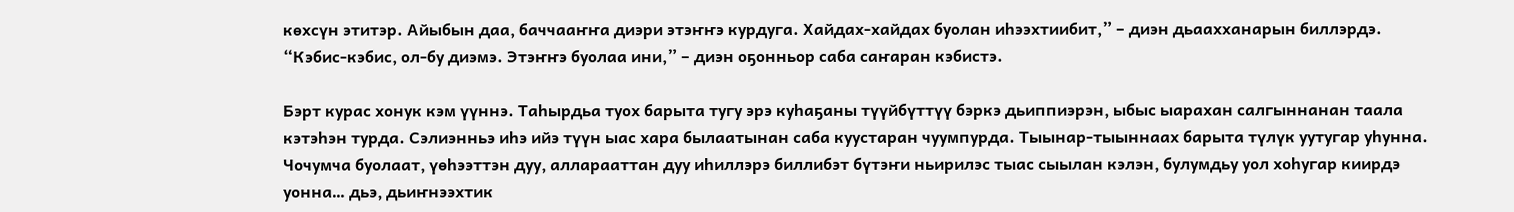көхсүн этитэр. Айыбын даа, баччааҥҥа диэри этэҥҥэ курдуга. Хайдах-хайдах буолан иһээхтиибит,” – диэн дьаахханарын биллэрдэ. “Кэбис-кэбис, ол-бу диэмэ. Этэҥҥэ буолаа ини,” – диэн оҕонньор саба саҥаран кэбистэ.

Бэрт курас хонук кэм үүннэ. Таһырдьа туох барыта тугу эрэ куһаҕаны түүйбүттүү бэркэ дьиппиэрэн, ыбыс ыарахан салгыннанан таала кэтэһэн турда. Сэлиэнньэ иһэ ийэ түүн ыас хара былаатынан саба куустаран чуумпурда. Тыынар-тыыннаах барыта түлүк уутугар уһунна. Чочумча буолаат, үөһээттэн дуу, алларааттан дуу иһиллэрэ биллибэт бүтэҥи ньирилэс тыас сыылан кэлэн, булумдьу уол хоһугар киирдэ уонна… дьэ, дьиҥнээхтик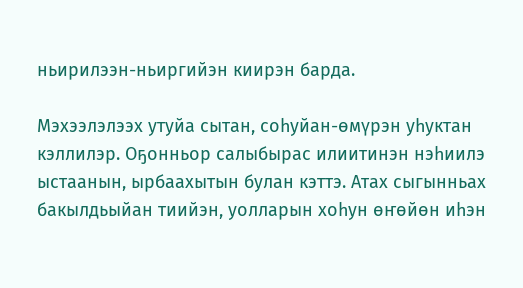ньирилээн-ньиргийэн киирэн барда.

Мэхээлэлээх утуйа сытан, соһуйан-өмүрэн уһуктан кэллилэр. Оҕонньор салыбырас илиитинэн нэһиилэ ыстаанын, ырбаахытын булан кэттэ. Атах сыгынньах бакылдьыйан тиийэн, уолларын хоһун өҥөйөн иһэн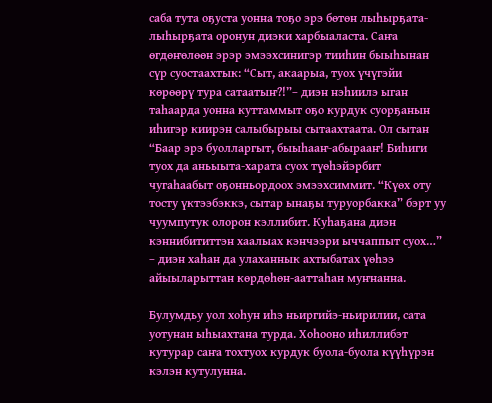саба тута оҕуста уонна тоҕо эрэ бөтөн лыһырҕата-лыһырҕата оронун диэки харбыаласта. Саҥа өгдөҥөлөөн эрэр эмээхсинигэр тииһин быыһынан сүр суостаахтык: “Сыт, акаарыа, туох үчүгэйи көрөөрү тура сатаатыҥ?!”– диэн нэһиилэ ыган таһаарда уонна куттаммыт оҕо курдук суорҕанын иһигэр киирэн салыбырыы сытаахтаата. Ол сытан “Баар эрэ буолларгыт, быыһааҥ-абырааҥ! Биһиги туох да аньыыта-харата суох түөһэйэрбит чугаһаабыт оҕонньордоох эмээхсиммит. “Күөх оту тосту үктээбэккэ, сытар ынаҕы туруорбакка” бэрт уу чуумпутук олорон кэллибит. Куһаҕана диэн кэннибититтэн хаалыах кэнчээри ыччаппыт суох…” – диэн хаһан да улаханнык ахтыбатах үөһээ айыыларыттан көрдөһөн-ааттаһан муҥнанна.

Булумдьу уол хоһун иһэ ньиргийэ-ньирилии, сата уотунан ыһыахтана турда. Хоһооно иһиллибэт кутурар саҥа тохтуох курдук буола-буола күүһүрэн кэлэн кутулунна.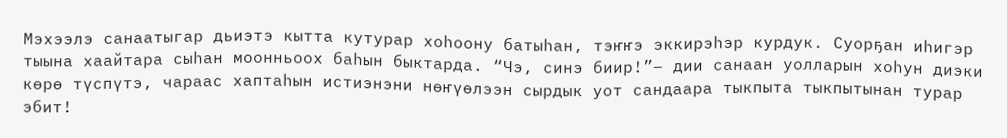Мэхээлэ санаатыгар дьиэтэ кытта кутурар хоһоону батыһан, тэҥҥэ эккирэһэр курдук. Суорҕан иһигэр тыына хаайтара сыһан моонньоох баһын быктарда. “Чэ, синэ биир!”– дии санаан уолларын хоһун диэки көрө түспүтэ, чараас хаптаһын истиэнэни нөҥүөлээн сырдык уот сандаара тыкпыта тыкпытынан турар эбит!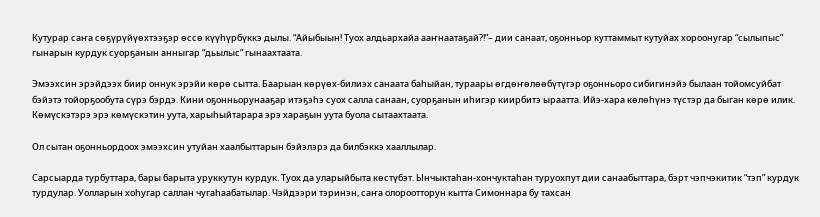Кутурар саҥа сөҕүрүйүөхтээҕэр өссө күүһүрбүккэ дылы. “Айыбыын! Туох алдьархайа ааҥнаатаҕай?!”– дии санаат, оҕонньор куттаммыт кутуйах хороонугар “сылыпыс” гынарын курдук суорҕанын анныгар “дьылыс” гынаахтаата.

Эмээхсин эрэйдээх биир оннук эрэйи көрө сытта. Баарыан көрүөх-билиэх санаата баһыйан, тураары өгдөҥөлөөбүтүгэр оҕонньоро сибигинэйэ былаан тойомсуйбат бэйэтэ тойорҕообута сүрэ бэрдэ. Кини оҕонньорунааҕар итэҕэһэ суох салла санаан, суорҕанын иһигэр киирбитэ ыраатта. Ийэ-хара көлөһүнэ түстэр да быган көрө илик. Көмүскэтэрэ эрэ көмүскэтин уута, харыһыйтарара эрэ хараҕын уута буола сытаахтаата.

Ол сытан оҕонньордоох эмээхсин утуйан хаалбыттарын бэйэлэрэ да билбэккэ хааллылар.

Сарсыарда турбуттара, бары барыта уруккутун курдук. Туох да уларыйбыта көстүбэт. Ынчыктаһан-хончуктаһан туруохпут дии санаабыттара, бэрт чэпчэкитик “тэп” курдук турдулар. Уолларын хоһугар саллан чугаһаабатылар. Чэйдээри тэринэн, саҥа олороотторун кытта Симоннара бу тахсан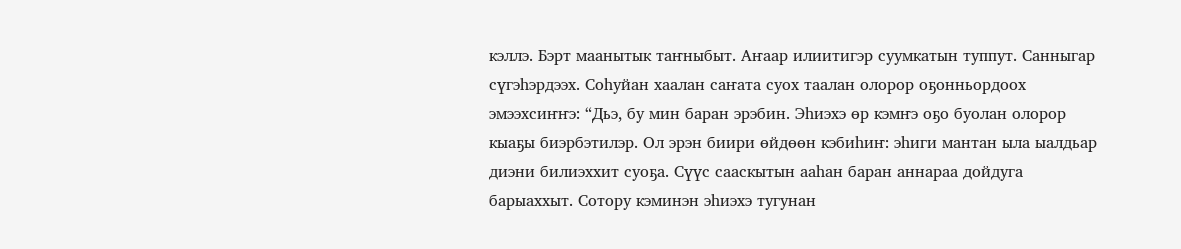кэллэ. Бэрт маанытык таҥныбыт. Аҥаар илиитигэр суумкатын туппут. Санныгар сүгэһэрдээх. Соһуйан хаалан саҥата суох таалан олорор оҕонньордоох эмээхсиҥҥэ: “Дьэ, бу мин баран эрэбин. Эһиэхэ өр кэмҥэ оҕо буолан олорор кыаҕы биэрбэтилэр. Ол эрэн биири өйдөөн кэбиһиҥ: эһиги мантан ыла ыалдьар диэни билиэххит суоҕа. Сүүс сааскытын ааһан баран аннараа дойдуга барыаххыт. Сотору кэминэн эһиэхэ тугунан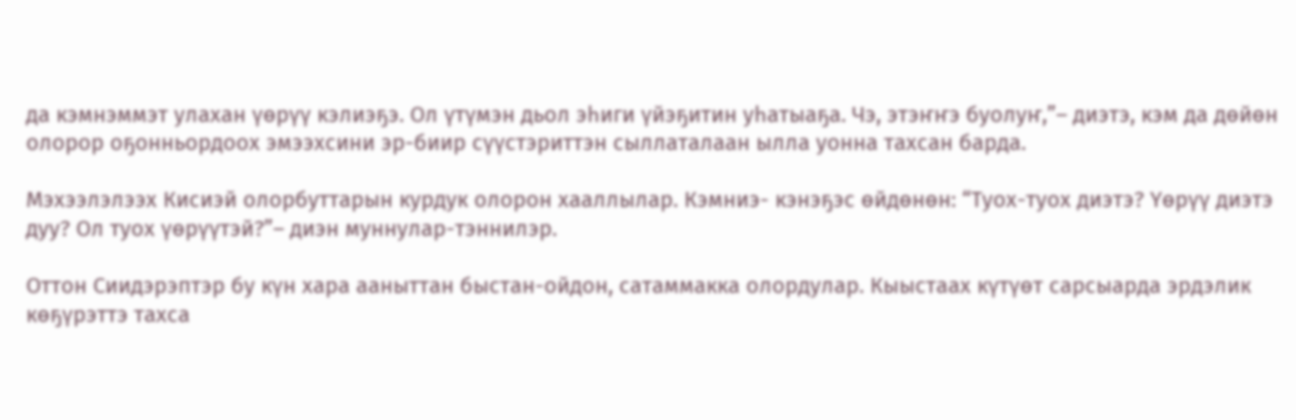да кэмнэммэт улахан үөрүү кэлиэҕэ. Ол үтүмэн дьол эһиги үйэҕитин уһатыаҕа. Чэ, этэҥҥэ буолуҥ,”– диэтэ, кэм да дөйөн олорор оҕонньордоох эмээхсини эр-биир сүүстэриттэн сыллаталаан ылла уонна тахсан барда.

Мэхээлэлээх Кисиэй олорбуттарын курдук олорон хааллылар. Кэмниэ- кэнэҕэс өйдөнөн: “Туох-туох диэтэ? Үөрүү диэтэ дуу? Ол туох үөрүүтэй?”– диэн муннулар-тэннилэр.

Оттон Сиидэрэптэр бу күн хара ааныттан быстан-ойдон, сатаммакка олордулар. Кыыстаах күтүөт сарсыарда эрдэлик көҕүрэттэ тахса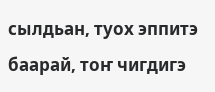сылдьан, туох эппитэ баарай, тоҥ чигдигэ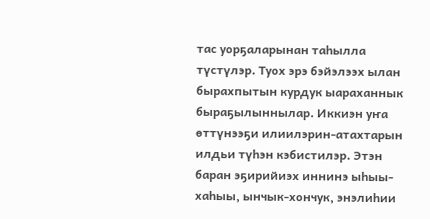тас уорҕаларынан таһылла түстүлэр. Туох эрэ бэйэлээх ылан бырахпытын курдук ыараханнык быраҕылыннылар. Иккиэн уҥа өттүнээҕи илиилэрин-атахтарын илдьи түһэн кэбистилэр. Этэн баран эҕирийиэх иннинэ ыһыы-хаһыы, ынчык-хончук, энэлиһии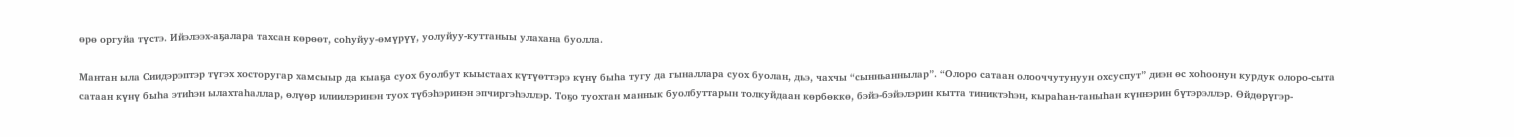өрө оргуйа түстэ. Ийэлээх-аҕалара тахсан көрөөт, соһуйуу-өмүрүү, уолуйуу-куттаныы улахана буолла.

Мантан ыла Сиидэрэптэр түгэх хосторугар хамсыыр да кыаҕа суох буолбут кыыстаах күтүөттэрэ күнү быһа тугу да гыналлара суох буолан, дьэ, чахчы “сынньаннылар”. “Олоро сатаан олооччутунуун охсуспут” диэн өс хоһоонун курдук олоро-сыта сатаан күнү быһа этиһэн ылахтаһаллар, өлүөр илиилэринэн туох түбэһэринэн эпчиргэһэллэр. Тоҕо туохтан маннык буолбуттарын толкуйдаан көрбөккө, бэйэ-бэйэлэрин кытта тиниктэһэн, кыраһан-таныһан күннэрин бүтэрэллэр. Өйдөрүгэр-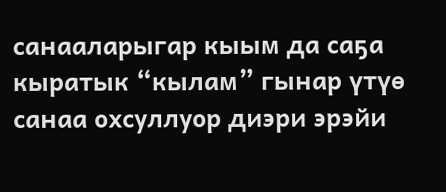санааларыгар кыым да саҕа кыратык “кылам” гынар үтүө санаа охсуллуор диэри эрэйи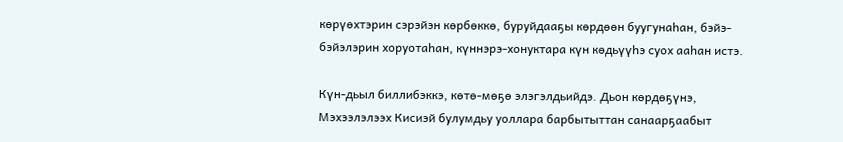көрүөхтэрин сэрэйэн көрбөккө, буруйдааҕы көрдөөн буугунаһан, бэйэ- бэйэлэрин хоруотаһан, күннэрэ-хонуктара күн көдьүүһэ суох ааһан истэ.

Күн-дьыл биллибэккэ, көтө-мөҕө элэгэлдьийдэ. Дьон көрдөҕүнэ, Мэхээлэлээх Кисиэй булумдьу уоллара барбытыттан санаарҕаабыт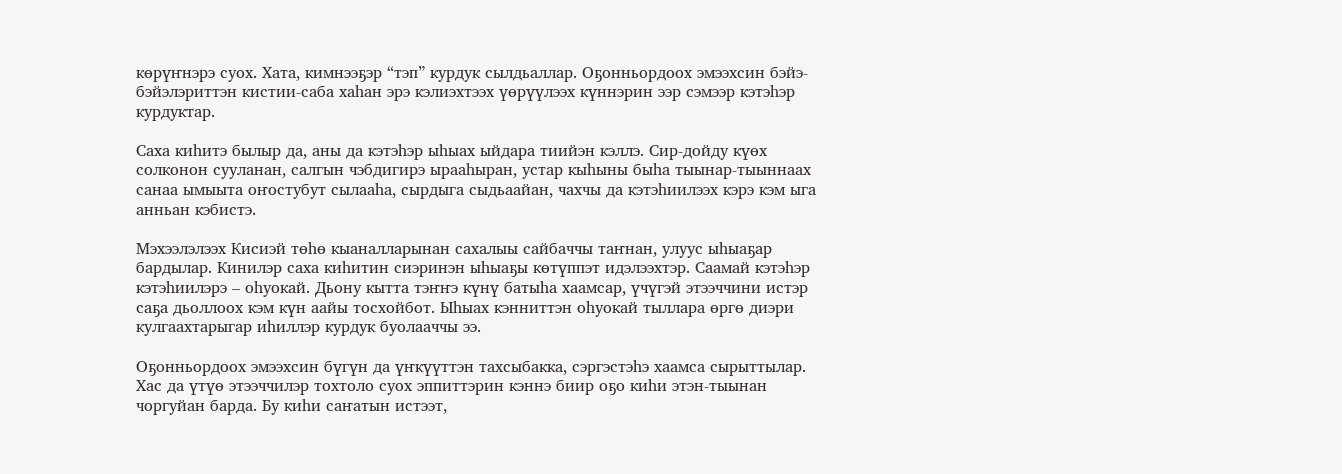көрүҥнэрэ суох. Хата, кимнээҕэр “тэп” курдук сылдьаллар. Оҕонньордоох эмээхсин бэйэ-бэйэлэриттэн кистии-саба хаһан эрэ кэлиэхтээх үөрүүлээх күннэрин ээр сэмээр кэтэһэр курдуктар.

Саха киһитэ былыр да, аны да кэтэһэр ыһыах ыйдара тиийэн кэллэ. Сир-дойду күөх солконон сууланан, салгын чэбдигирэ ырааһыран, устар кыһыны быһа тыынар-тыыннаах санаа ымыыта оҥостубут сылааһа, сырдыга сыдьаайан, чахчы да кэтэһиилээх кэрэ кэм ыга анньан кэбистэ.

Мэхээлэлээх Кисиэй төһө кыаналларынан сахалыы сайбаччы таҥнан, улуус ыһыаҕар бардылар. Кинилэр саха киһитин сиэринэн ыһыаҕы көтүппэт идэлээхтэр. Саамай кэтэһэр кэтэһиилэрэ – оһуокай. Дьону кытта тэҥҥэ күнү батыһа хаамсар, үчүгэй этээччини истэр саҕа дьоллоох кэм күн аайы тосхойбот. Ыһыах кэнниттэн оһуокай тыллара өргө диэри кулгаахтарыгар иһиллэр курдук буолааччы ээ.

Оҕонньордоох эмээхсин бүгүн да үҥкүүттэн тахсыбакка, сэргэстэһэ хаамса сырыттылар. Хас да үтүө этээччилэр тохтоло суох эппиттэрин кэннэ биир оҕо киһи этэн-тыынан чоргуйан барда. Бу киһи саҥатын истээт,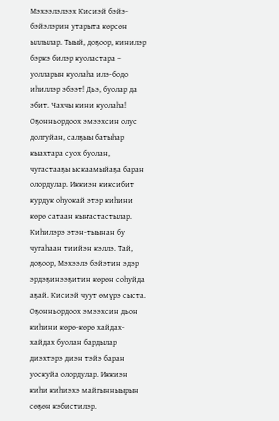Мэхээлэлээх Кисиэй бэйэ-бэйэлэрин утарыта көрсөн ыллылар. Тыый, доҕоор, кинилэр бэркэ билэр куоластара – уолларын куолаһа илэ-бодо иһиллэр эбээт! Дьэ, буолар да эбит. Чахчы кини куолаһа! Оҕонньордоох эмээхсин олус долгуйан, салҕыы батыһар кыахтара суох буолан, чугастааҕы ыскаамыйаҕа баран олордулар. Иккиэн киксибит курдук оһуокай этэр киһини көрө сатаан кыҥастастылар. Киһилэрэ этэн-тыынан бу чугаһаан тиийэн кэллэ. Тай, доҕоор, Мэхээлэ бэйэтин эдэр эрдэҕинээҕитин көрөн соһуйда аҕай. Кисиэй чуут өмүрэ сыста. Оҕонньордоох эмээхсин дьон киһини көрө-көрө хайдах-хайдах буолан бардылар диэхтэрэ диэн тэйэ баран уоскуйа олордулар. Иккиэн киһи киһиэхэ майгынныырын сөҕөн кэбистилэр.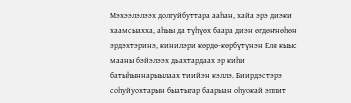Мэхээлэлээх долгуйбуттара ааһан, хайа эрэ диэки хаамсыахха, аһыы да түһүөх баара диэн өгдөҥнөһөн эрдэхтэринэ, кинилэри көрдө-көрбүтүнэн Еля кыыс мааны бэйэлээх дьахтардаах эр киһи батыһыннарыылаах тиийэн кэллэ. Биирдэстэрэ соһуйуохтарын быатыгар баарыан оһуокай эппит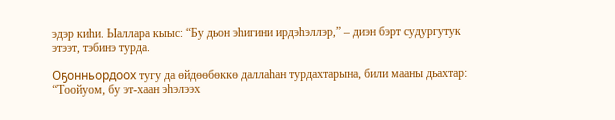эдэр киһи. Ыаллара кыыс: “Бу дьон эһигини ирдэһэллэр,” – диэн бэрт судургутук этээт, тэбинэ турда.

Оҕонньордоох тугу да өйдөөбөккө даллаһан турдахтарына, били мааны дьахтар: “Тоойуом, бу эт-хаан эһэлээх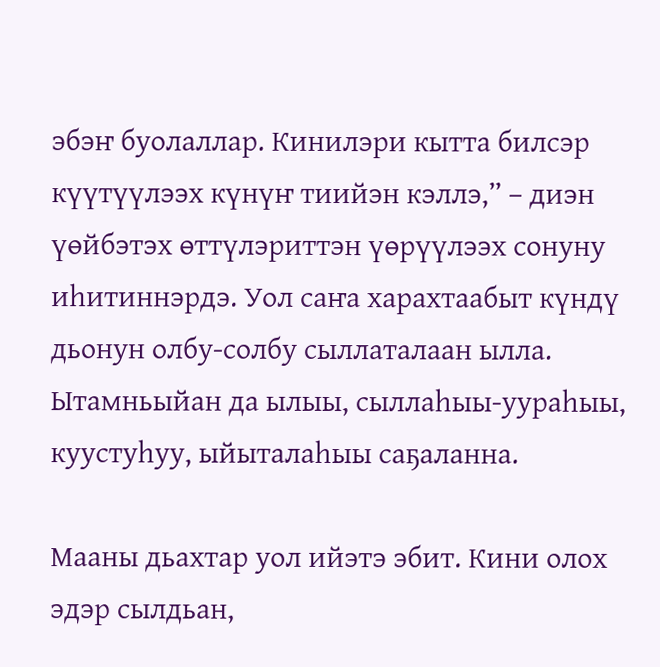эбэҥ буолаллар. Кинилэри кытта билсэр күүтүүлээх күнүҥ тиийэн кэллэ,” – диэн үөйбэтэх өттүлэриттэн үөрүүлээх сонуну иһитиннэрдэ. Уол саҥа харахтаабыт күндү дьонун олбу-солбу сыллаталаан ылла. Ытамньыйан да ылыы, сыллаһыы-уураһыы, куустуһуу, ыйыталаһыы саҕаланна.

Мааны дьахтар уол ийэтэ эбит. Кини олох эдэр сылдьан,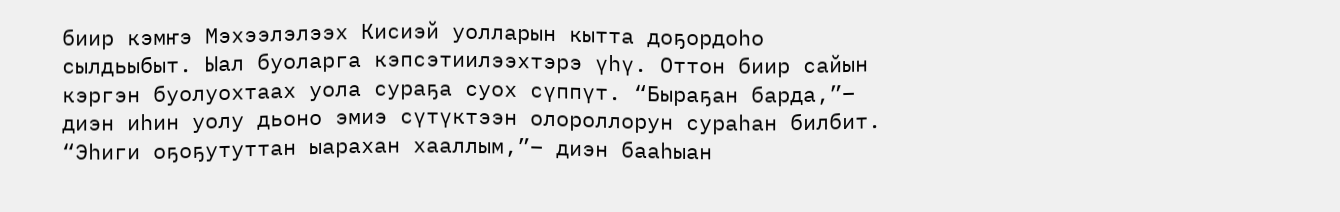биир кэмҥэ Мэхээлэлээх Кисиэй уолларын кытта доҕордоһо сылдьыбыт. Ыал буоларга кэпсэтиилээхтэрэ үһү. Оттон биир сайын кэргэн буолуохтаах уола сураҕа суох сүппүт. “Быраҕан барда,”– диэн иһин уолу дьоно эмиэ сүтүктээн олороллорун сураһан билбит. “Эһиги оҕоҕутуттан ыарахан хааллым,”– диэн бааһыан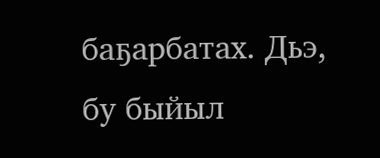баҕарбатах. Дьэ, бу быйыл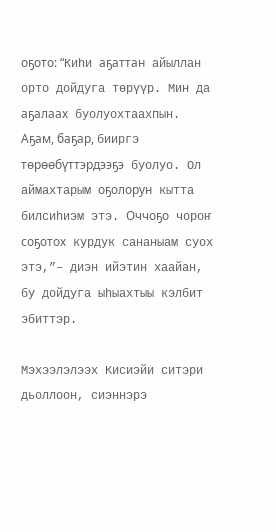оҕото: “Киһи аҕаттан айыллан орто дойдуга төрүүр. Мин да аҕалаах буолуохтаахпын. Аҕам, баҕар, бииргэ төрөөбүттэрдээҕэ буолуо. Ол аймахтарым оҕолорун кытта билсиһиэм этэ. Оччоҕо чороҥ соҕотох курдук сананыам суох этэ,”– диэн ийэтин хаайан, бу дойдуга ыһыахтыы кэлбит эбиттэр.

Мэхээлэлээх Кисиэйи ситэри дьоллоон, сиэннэрэ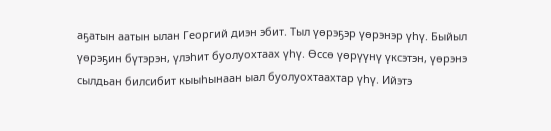аҕатын аатын ылан Георгий диэн эбит. Тыл үөрэҕэр үөрэнэр үһү. Быйыл үөрэҕин бүтэрэн, үлэһит буолуохтаах үһү. Өссө үөрүүнү үксэтэн, үөрэнэ сылдьан билсибит кыыһынаан ыал буолуохтаахтар үһү. Ийэтэ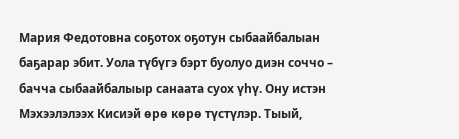Мария Федотовна соҕотох оҕотун сыбаайбалыан баҕарар эбит. Уола түбүгэ бэрт буолуо диэн соччо – бачча сыбаайбалыыр санаата суох үһү. Ону истэн Мэхээлэлээх Кисиэй өрө көрө түстүлэр. Тыый,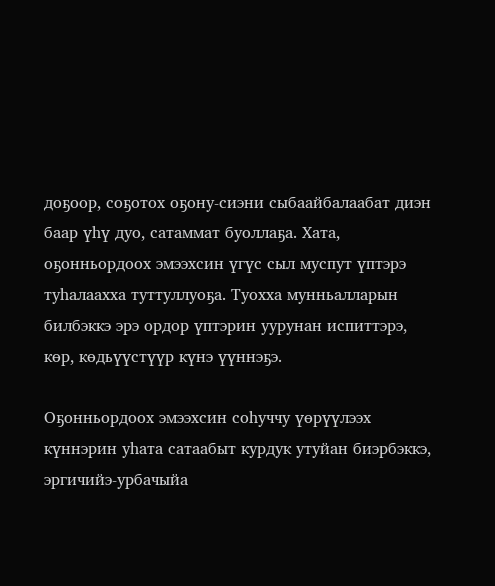доҕоор, соҕотох оҕону-сиэни сыбаайбалаабат диэн баар үһү дуо, сатаммат буоллаҕа. Хата, оҕонньордоох эмээхсин үгүс сыл муспут үптэрэ туһалаахха туттуллуоҕа. Туохха мунньалларын билбэккэ эрэ ордор үптэрин уурунан испиттэрэ, көр, көдьүүстүүр күнэ үүннэҕэ.

Оҕонньордоох эмээхсин соһуччу үөрүүлээх күннэрин уһата сатаабыт курдук утуйан биэрбэккэ, эргичийэ-урбачыйа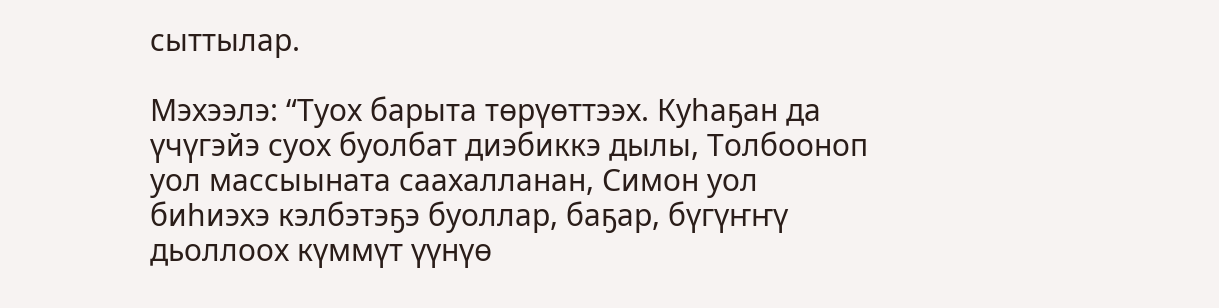сыттылар.

Мэхээлэ: “Туох барыта төрүөттээх. Куһаҕан да үчүгэйэ суох буолбат диэбиккэ дылы, Толбооноп уол массыыната саахалланан, Симон уол биһиэхэ кэлбэтэҕэ буоллар, баҕар, бүгүҥҥү дьоллоох күммүт үүнүө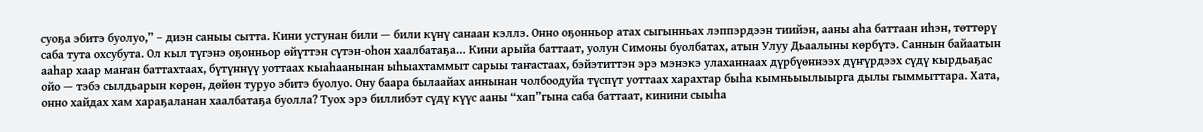суоҕа эбитэ буолуо,” – диэн саныы сытта. Кини устунан били — били күнү санаан кэллэ. Онно оҕонньор атах сыгынньах лэппэрдээн тиийэн, ааны аһа баттаан иһэн, төттөрү саба тута охсубута. Ол кыл түгэнэ оҕонньор өйүттэн сүтэн-оһон хаалбатаҕа… Кини арыйа баттаат, уолун Симоны буолбатах, атын Улуу Дьаалыны көрбүтэ. Саннын байаатын ааһар хаар маҥан баттахтаах, бүтүннүү уоттаах кыаһаанынан ыһыахтаммыт сарыы таҥастаах, бэйэтиттэн эрэ мэнэкэ улаханнаах дүрбүөннээх дүҥүрдээх сүдү кырдьаҕас ойо — тэбэ сылдьарын көрөн, дөйөн туруо эбитэ буолуо. Ону баара былаайах аннынан чолбоодуйа түспүт уоттаах харахтар быһа кымньыылыырга дылы гыммыттара. Хата, онно хайдах хам хараҕаланан хаалбатаҕа буолла? Туох эрэ биллибэт сүдү күүс ааны “хап”гына саба баттаат, кинини сыыһа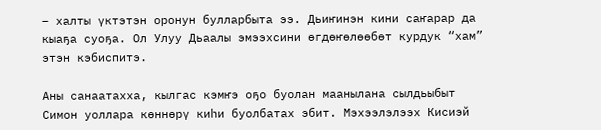– халты үктэтэн оронун булларбыта ээ. Дьиҥинэн кини саҥарар да кыаҕа суоҕа. Ол Улуу Дьаалы эмээхсини өгдөҥөлөөбөт курдук “хам” этэн кэбиспитэ.

Аны санаатахха, кылгас кэмҥэ оҕо буолан маанылана сылдьыбыт Симон уоллара көннөрү киһи буолбатах эбит. Мэхээлэлээх Кисиэй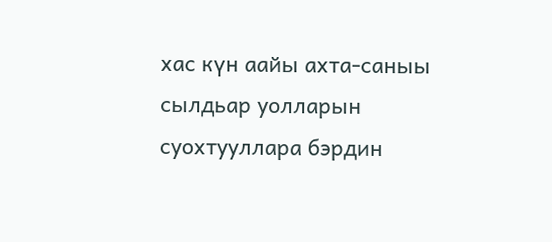хас күн аайы ахта-саныы сылдьар уолларын суохтууллара бэрдин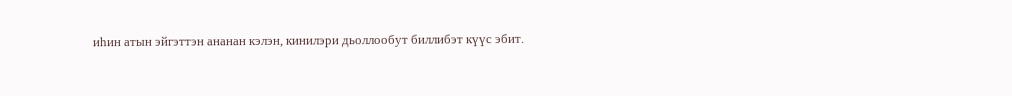иһин атын эйгэттэн ананан кэлэн, кинилэри дьоллообут биллибэт күүс эбит.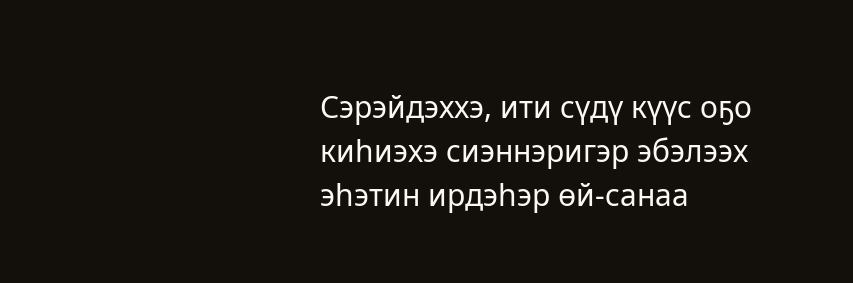Сэрэйдэххэ, ити сүдү күүс оҕо киһиэхэ сиэннэригэр эбэлээх эһэтин ирдэһэр өй-санаа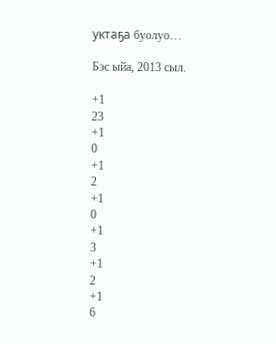уктаҕа буолуо…

Бэс ыйа, 2013 сыл.

+1
23
+1
0
+1
2
+1
0
+1
3
+1
2
+1
6